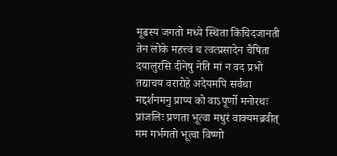मूढस्य जगतो मध्ये स्थिता किंचिदजानती
तेन लोके महत्त्वं च त्वत्प्रसादेन चैषिता
दयालुरसि दीनेषु नेति मां न वद प्रभो
तद्याचय वरारोहे अदेयमपि सर्वथा
मद्दर्शनमनु प्राप्य को वाऽपूर्णो मनोरथः
प्रांजलिः प्रणता भूत्वा मधुरं वाक्यमब्रवीत्
मम गर्भगतो भूत्वा विष्णो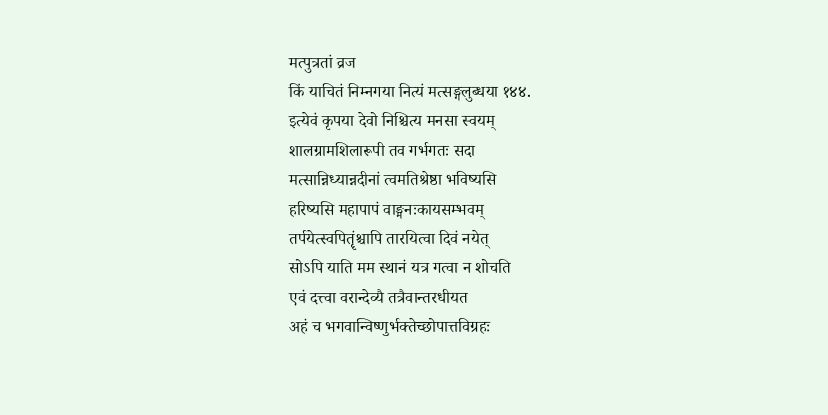मत्पुत्रतां व्रज
किं याचितं निम्नगया नित्यं मत्सङ्गलुब्धया १४४.
इत्येवं कृपया देवो निश्चित्य मनसा स्वयम्
शालग्रामशिलारूपी तव गर्भगतः सदा
मत्सान्निध्यान्नदीनां त्वमतिश्रेष्ठा भविष्यसि
हरिष्यसि महापापं वाङ्मनःकायसम्भवम्
तर्पयेत्स्वपितॄंश्चापि तारयित्वा दिवं नयेत्
सोऽपि याति मम स्थानं यत्र गत्वा न शोचति
एवं दत्त्वा वरान्देव्यै तत्रैवान्तरधीयत
अहं च भगवान्विष्णुर्भक्तेच्छोपात्तविग्रहः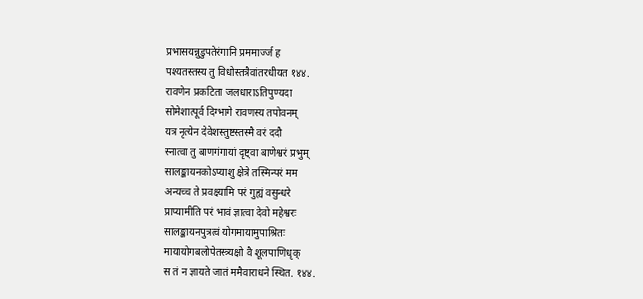प्रभासयन्नुडुपतेरंगानि प्रममार्ज्ज ह
पश्यतस्तस्य तु विधोस्तत्रैवांतरधीयत १४४.
रावणेन प्रकटिता जलधाराऽतिपुण्यदा
सोमेशात्पूर्व दिग्भागे रावणस्य तपोवनम्
यत्र नृत्येन देवेशस्तुष्टस्तस्मै वरं ददौ
स्नात्वा तु बाणगंगायां दृष्ट्वा बाणेश्वरं प्रभुम्
सालङ्कायनकोऽप्याशु क्षेत्रे तस्मिन्परं मम
अन्यच्च ते प्रवक्ष्यामि परं गुह्यं वसुन्धरे
प्राप्यामीति परं भावं ज्ञात्वा देवो महेश्वरः
सालङ्कायनपुत्रत्वं योगमायामुपाश्रितः
मायायोगबलोपेतस्त्र्यक्षो वै शूलपाणिधृक्
स तं न ज्ञायते जातं ममैवाराधने स्थित. १४४.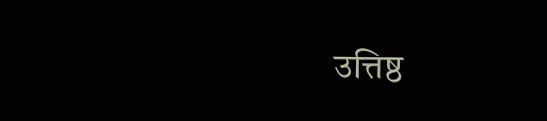उत्तिष्ठ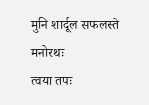मुनि शार्दूल सफलस्ते मनोरथः
त्वया तपः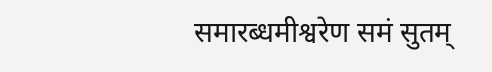समारब्धमीश्वरेण समं सुतम्